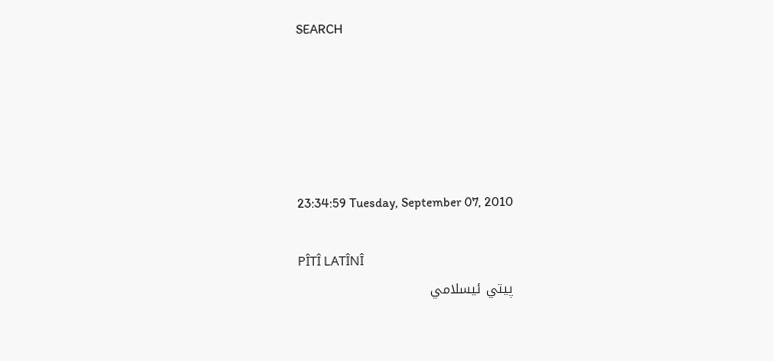SEARCH





23:34:59 Tuesday, September 07, 2010

PÎTÎ LATÎNÎ
پيتي ئيسلامي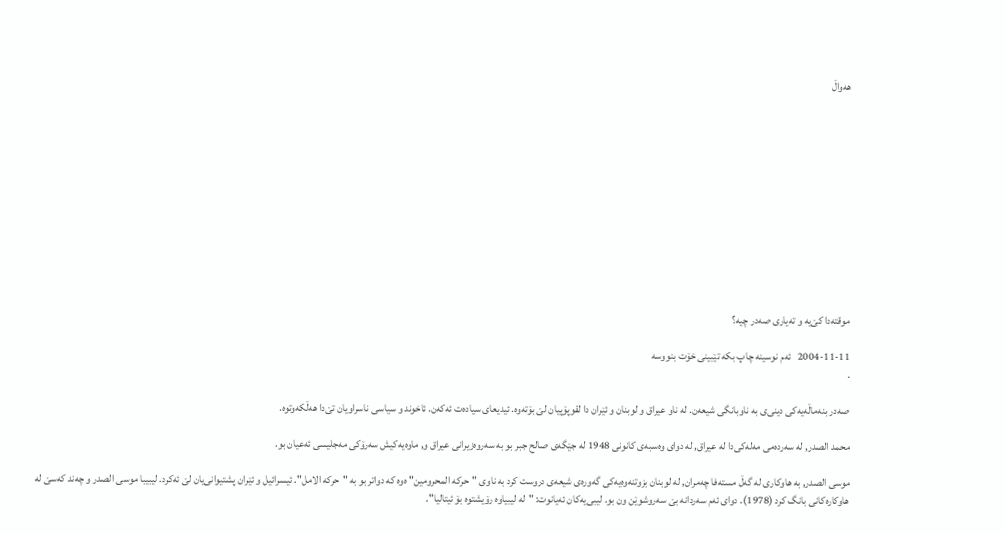هه‌واڵ












موقته‌دا كێ‌یه‌ و ته‌یاری‌ صه‌در چیه‌؟

2004-11-11   ئه‌م نوسینه چاپ بكه تێبینی خۆت بنووسه
.

صه‌در بنه‌ماڵه‌یه‌كی‌ دینی‌ی‌ به‌ ناوبانگی‌ شیعه‌ن. له‌ ناو عیراق و لوبنان و ئێران دا لقوپۆپیان لێ‌ بۆته‌وه‌. ئیدیعای‌ سیاده‌ت ئه‌كه‌ن. ئاخوند و سیاسی‌ ناسراویان تێ‌دا هه‌ڵكه‌وتوه‌.

محمد الصدر, له‌ سه‌رده‌می‌ مه‌له‌كی‌دا له‌ عیراق, له‌ دوای‌ وه‌سبه‌ی‌ كانونی‌ 1948 له‌ جێگه‌ی‌ صالح جبر بو به‌ سه‌روه‌زیرانی‌ عیراق و, ماوه‌یه‌كیش سه‌رۆكی‌ مه‌جلیسی‌ ئه‌عیان بو.

موسی‌ الصدر, به‌ هاوكاری‌ له‌ گه‌ڵ‌ مسته‌فا چه‌مران, له‌ لوبنان بزوتنه‌وه‌یه‌كی‌ گه‌وره‌ی‌ شیعه‌ی‌ دروست كرد به‌ ناوی‌ "حركه‌ المحرومین" ه‌وه‌ كه‌ دواتر بو به‌ "حركه‌ الامل". ئیسرائیل و ئێران پشتیوانی‌یان لێ‌ ئه‌كرد. لیبیبا موسی‌ الصدر و چه‌ند كه‌سێ‌ له‌ هاوكاره‌كانی‌ بانگ كرد (1978). دوای‌ ئه‌م سه‌ردانه‌ بێ‌ سه‌روشوێن ون بو. لیبی‌یه‌كان ئه‌یانوت: "له‌ لیبیاوه‌ رۆیشتوه‌ بۆ ئیتالیا".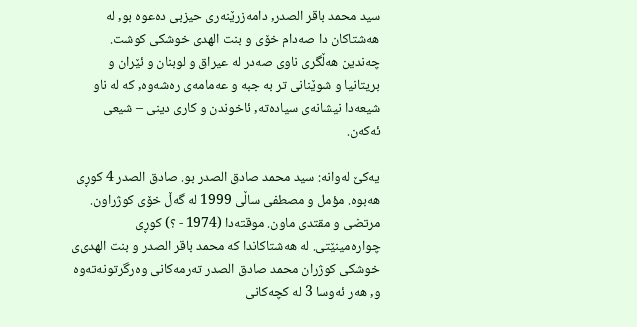سید محمد باقر الصدر, دامه‌زرێنه‌ری‌ حیزبی‌ ده‌عوه‌ بو, له‌ هه‌شتاكان دا صه‌دام خۆی‌ و بنت الهدی‌ خوشكی‌ كوشت.
چه‌ندین هه‌ڵگری‌ ناوی‌ صه‌در له‌ عیراق و لوبنان و ئێران و بریتانیا و شوێنانی‌ تر به‌ جبه‌ و عه‌مامه‌ی‌ ره‌شه‌وه‌, كه‌ له‌ ناو شیعه‌دا نیشانه‌ی‌ سیاده‌ته‌, ئاخوندن و كاری‌ دینی‌ – شیعی‌ ئه‌كه‌ن.

یه‌كێ‌ له‌وانه‌: سید محمد صادق الصدر بو. صادق الصدر 4 كوڕی‌ هه‌بوه‌. مؤمل و مصطفی‌ ساڵی‌ 1999 له‌ گه‌ڵ‌ خۆی‌ كوژراون. مرتضی‌ و مقتدی‌ ماون. موقته‌دا (1974 - ؟) كوڕی‌ چواره‌مینێتی‌. له‌ هه‌شتاكاندا كه‌ محمد باقر الصدر و بنت الهدی‌ی‌ خوشكی‌ كوژران محمد صادق الصدر ته‌رمه‌كانی‌ وه‌رگرتونه‌ته‌وه‌ و, هه‌ر ئه‌وسا 3 له‌ كچه‌كانی‌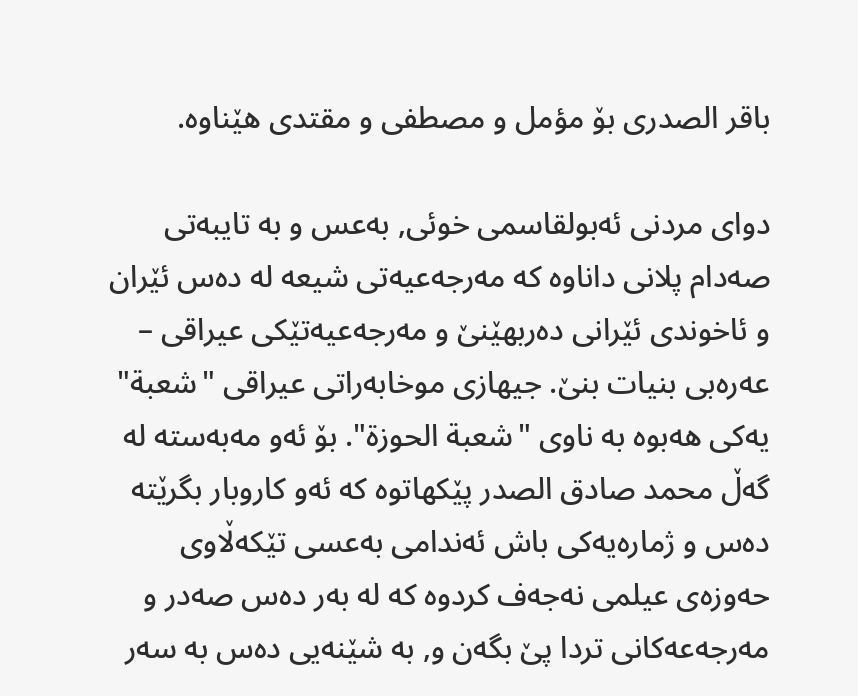باقر الصدری‌ بۆ مؤمل و مصطفی‌ و مقتدی‌ هێناوه‌.

دوای‌ مردنی‌ ئه‌بولقاسمی‌ خوئی‌, به‌عس و به‌ تایبه‌تی‌ صه‌دام پلانی‌ داناوه‌ كه‌ مه‌رجه‌عیه‌تی‌ شیعه‌ له‌ ده‌س ئێران و ئاخوندی‌ ئێرانی‌ ده‌ربهێنێ‌ و مه‌رجه‌عیه‌تێكی‌ عیراقی‌ – عه‌ره‌بی‌ بنیات بنێ‌. جیهازی‌ موخابه‌راتی‌ عیراقی‌ "شعبة‌" یه‌كی‌ هه‌بوه‌ به‌ ناوی‌ "شعبة‌ الحوزة‌". بۆ ئه‌و مه‌به‌سته‌ له‌ گه‌ڵ‌ محمد صادق الصدر پێكهاتوه‌ كه‌ ئه‌و كاروبار بگرێته‌ ده‌س و ژماره‌یه‌كی‌ باش ئه‌ندامی‌ به‌عسی‌ تێكه‌ڵاوی‌ حه‌وزه‌ی‌ عیلمی‌ نه‌جه‌ف كردوه‌ كه‌ له‌ به‌ر ده‌س صه‌در و مه‌رجه‌عه‌كانی‌ تردا پێ‌ بگه‌ن و, به‌ شێنه‌یی‌ ده‌س به‌ سه‌ر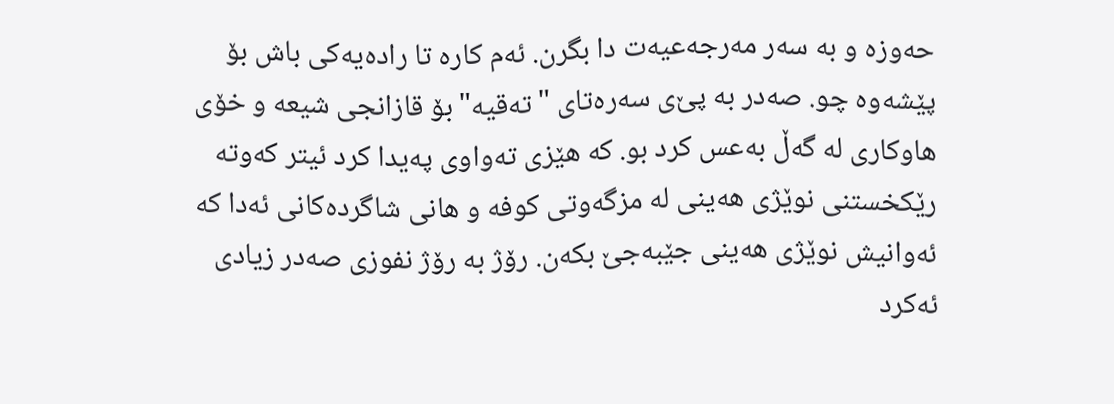حه‌وزه‌ و به‌ سه‌ر مه‌رجه‌عیه‌ت دا بگرن. ئه‌م كاره‌ تا راده‌یه‌كی‌ باش بۆ پێشه‌وه‌ چو. صه‌در به‌ پێ‌ی‌ سه‌ره‌تای‌ "ته‌قیه‌" بۆ قازانجی‌ شیعه‌ و خۆی‌ هاوكاری‌ له‌ گه‌ڵ‌ به‌عس كرد بو. كه‌ هێزی‌ ته‌واوی‌ په‌یدا كرد ئیتر كه‌وته‌ رێكخستنی‌ نوێژی‌ هه‌ینی‌ له‌ مزگه‌وتی‌ كوفه‌ و هانی‌ شاگرده‌كانی‌ ئه‌دا كه‌ ئه‌وانیش نوێژی‌ هه‌ینی‌ جێبه‌جێ‌ بكه‌ن. رۆژ به‌ رۆژ نفوزی‌ صه‌در زیادی‌ ئه‌كرد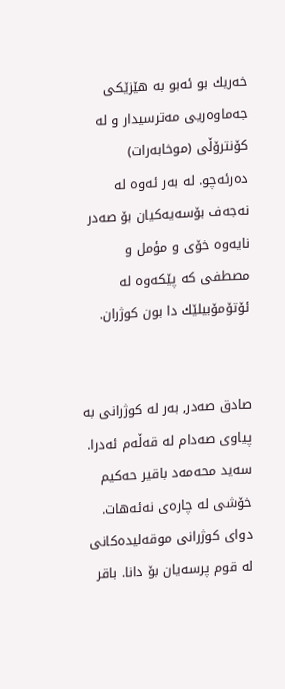خه‌ریك بو ئه‌بو به‌ هێزێكی‌ جه‌ماوه‌ریی‌ مه‌ترسیدار و له‌ كۆنترۆڵی‌ (موخابه‌رات) ده‌رئه‌چو. له‌ به‌ر ئه‌وه‌ له‌ نه‌جه‌ف بۆسه‌یه‌كیان بۆ صه‌در نایه‌وه‌ خۆی‌ و مؤمل و مصطفی‌ كه‌ پێكه‌وه‌ له‌ ئۆتۆمۆبیلێك دا بون كوژران.


صادق صه‌در, به‌ر له‌ كوژرانی‌ به‌ پیاوی‌ صه‌دام له‌ قه‌ڵه‌م ئه‌درا. سه‌ید محه‌مه‌د باقیر حه‌كیم خۆشی‌ له‌ چاره‌ی‌ نه‌ئه‌هات. دوای‌ كوژرانی‌ موقه‌لیده‌كانی‌ له‌ قوم پرسه‌یان بۆ دانا. باقر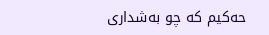حه‌كیم كه‌ چو به‌شداری‌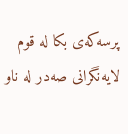پرسه‌كه‌ی‌ بكا له‌ قوم لایه‌نگرانی‌ صه‌در له‌ ناو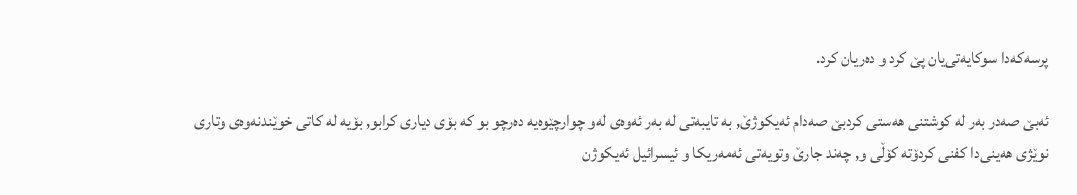پرسه‌كه‌دا سوكایه‌تی‌یان پێ‌ كرد و ده‌ریان كرد.

ئه‌بێ‌ صه‌در به‌ر له‌ كوشتنی‌ هه‌ستی‌ كردبێ‌ صه‌دام ئه‌یكوژێ‌, به‌ تایبه‌تی‌ له‌ به‌ر ئه‌وه‌ی‌ له‌و چوارچێوه‌یه‌ ده‌رچو بو كه‌ بۆی‌ دیاری‌ كرابو, بۆیه‌ له‌ كاتی‌ خوێندنه‌وه‌ی‌ وتاری‌ نوێژی‌ هه‌ینی‌دا كفنی‌ كردۆته‌ كۆڵی‌ و, چه‌ند جارێ‌ وتویه‌تی‌ ئه‌مه‌ریكا و ئیسرائیل ئه‌یكوژن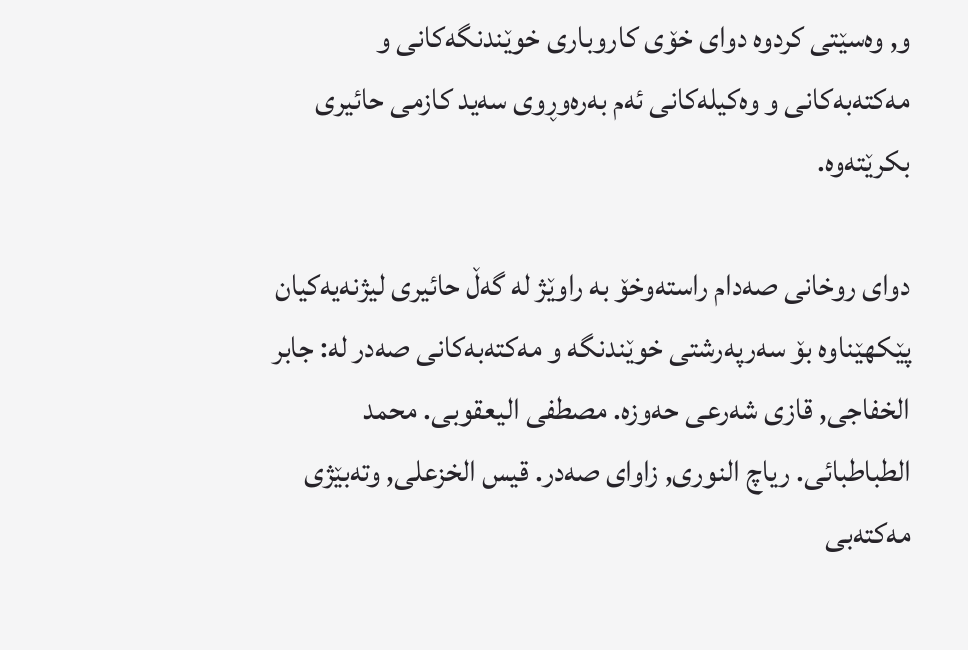و, وه‌سێتی‌ كردوه‌ دوای‌ خۆی‌ كاروباری‌ خوێندنگه‌كانی‌ و مه‌كته‌به‌كانی‌ و وه‌كیله‌كانی‌ ئه‌م به‌ره‌وڕوی‌ سه‌ید كازمی‌ حائیری‌ بكرێته‌وه‌.

دوای‌ روخانی‌ صه‌دام راسته‌وخۆ به‌ راوێژ له‌ گه‌ڵ‌ حائیری‌ لیژنه‌یه‌كیان پێكهێناوه‌ بۆ سه‌رپه‌رشتی‌ خوێندنگه‌ و مه‌كته‌به‌كانی‌ صه‌در له‌: جابر الخفاجی‌, قازی‌ شه‌رعی‌ حه‌وزه‌. مصطفی‌ الیعقوبی‌. محمد الطباطبائی‌. ریاچ النوری‌, زاوای‌ صه‌در. قیس الخزعلی‌, وته‌بێژی‌ مه‌كته‌بی‌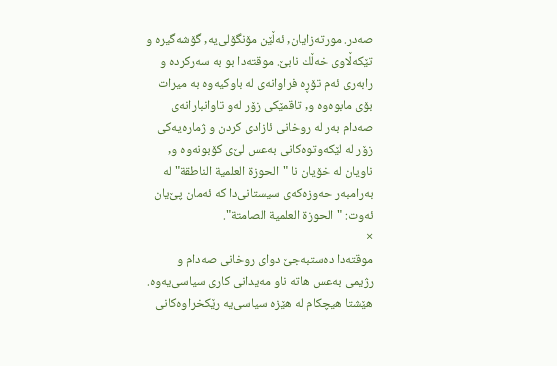صه‌در. مورته‌زایان, ئه‌ڵێن مۆنگۆلی‌یه‌, گۆشه‌گیره‌ و تێكه‌ڵاوی‌ خه‌ڵك نابێ‌. موقته‌دا بو به‌ سه‌ركرده‌ و رابه‌ری‌ ئه‌م تۆڕه‌ فراوانه‌ی‌ له‌ باوكیه‌وه‌ به‌ میرات بۆی‌ مابوه‌وه‌ و, تاقمێكی‌ زۆر له‌و تاوانبارانه‌ی‌ صه‌دام به‌ر له‌ روخانی‌ ئازادی‌ كردن و ژماره‌یه‌كی‌ زۆر له‌ لێكه‌وتوه‌كانی‌ به‌عس لێ‌ی‌ كۆبونه‌وه‌ و, ناویان له‌ خۆیان نا "الحوزة‌ العلمیة‌ الناطقة‌" له‌ به‌رامبه‌ر حه‌وزه‌كه‌ی‌ سیستانی‌دا كه‌ ئه‌مان پێ‌یان ئه‌وت: "الحوزة العلمیة‌ الصامتة‌".
×
موقته‌دا ده‌ستبه‌جێ‌ دوای‌ روخانی‌ صه‌دام و رژیمی‌ به‌عس هاته‌ ناو مه‌یدانی‌ كاری‌ سیاسی‌یه‌وه‌. هێشتا هیچكام له‌ هێزه‌ سیاسی‌یه‌ رێكخراوه‌كانی‌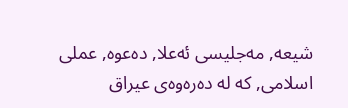شیعه‌, مه‌جلیسی‌ ئه‌علا, ده‌عوه‌, عملی‌ اسلامی‌, كه‌ له‌ ده‌ره‌وه‌ی‌ عیراق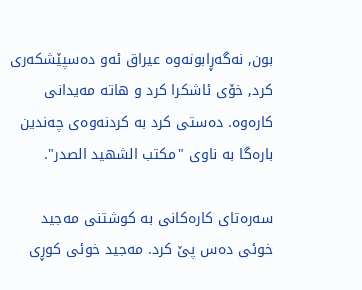بون, نه‌گه‌ڕابونه‌وه‌ عیراق ئه‌و ده‌سپێشكه‌ری‌ كرد, خۆی‌ ئاشكرا كرد و هاته‌ مه‌یدانی‌ كاره‌وه‌. ده‌ستی‌ كرد به‌ كردنه‌وه‌ی‌ چه‌ندین باره‌گا به‌ ناوی‌ "مكتب الشهید الصدر".

سه‌ره‌تای‌ كاره‌كانی‌ به‌ كوشتنی‌ مه‌جید خوئی‌ ده‌س پێ‌ كرد. مه‌جید خوئی‌ كوڕی‌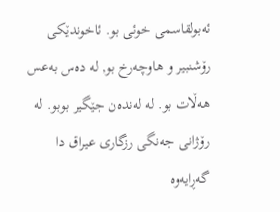ئه‌بولقاسمی‌ خوئی‌ بو. ئاخوندێكی‌ رۆشنبیر و هاوچه‌رخ بو, له‌ ده‌س به‌عس هه‌ڵات بو. له‌ له‌نده‌ن جێگیر بوبو. له‌ رۆژانی‌ جه‌نگی‌ رزگاری‌ عیراق دا گه‌ڕایه‌وه‌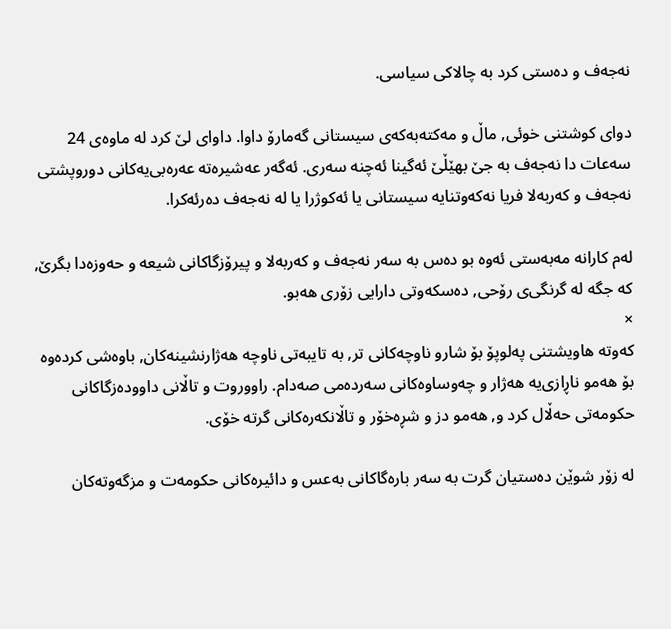نه‌جه‌ف و ده‌ستی‌ كرد به‌ چالاكی‌ سیاسی‌.

دوای‌ كوشتنی‌ خوئی‌, ماڵ‌ و مه‌كته‌به‌كه‌ی‌ سیستانی‌ گه‌مارۆ داوا. داوای‌ لێ‌ كرد له‌ ماوه‌ی‌ 24 سه‌عات دا نه‌جه‌ف به‌ جێ‌ بهێڵێ‌ ئه‌گینا ئه‌چنه‌ سه‌ری‌. ئه‌گه‌ر عه‌شیره‌ته‌ عه‌ره‌بی‌یه‌كانی‌ دوروپشتی‌ نه‌جه‌ف و كه‌ربه‌لا فریا نه‌كه‌وتنایه‌ سیستانی‌ یا ئه‌كوژرا یا له‌ نه‌جه‌ف ده‌رئه‌كرا.

له‌م كارانه‌ مه‌به‌ستی‌ ئه‌وه‌ بو ده‌س به‌ سه‌ر نه‌جه‌ف و كه‌ربه‌لا و پیرۆزگاكانی‌ شیعه‌ و حه‌وزه‌دا بگرێ‌, كه‌ جگه‌ له‌ گرنگی‌ی‌ رۆحی‌, ده‌سكه‌وتی‌ دارایی‌ زۆری‌ هه‌بو.
×
كه‌وته‌ هاویشتنی‌ په‌لوپۆ بۆ شارو ناوچه‌كانی‌ تر, به‌ تایبه‌تی‌ ناوچه‌ هه‌ژارنشینه‌كان, باوه‌شی‌ كرده‌وه‌ بۆ هه‌مو ناڕازی‌یه‌ هه‌ژار و چه‌وساوه‌كانی‌ سه‌رده‌می‌ صه‌دام. راووروت و تاڵانی‌ داووده‌زگاكانی‌ حكومه‌تی‌ حه‌ڵال كرد و, هه‌مو دز و شڕه‌خۆر و تاڵانكه‌ره‌كانی‌ گرته‌ خۆی‌.

له‌ زۆر شوێن ده‌ستیان گرت به‌ سه‌ر باره‌گاكانی‌ به‌عس و دائیره‌كانی‌ حكومه‌ت و مزگه‌وته‌كان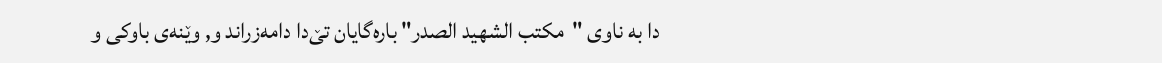دا به‌ ناوی‌ "مكتب الشهید الصدر" باره‌گایان تێ‌دا دامه‌زراند و, وێنه‌ی‌ باوكی‌ و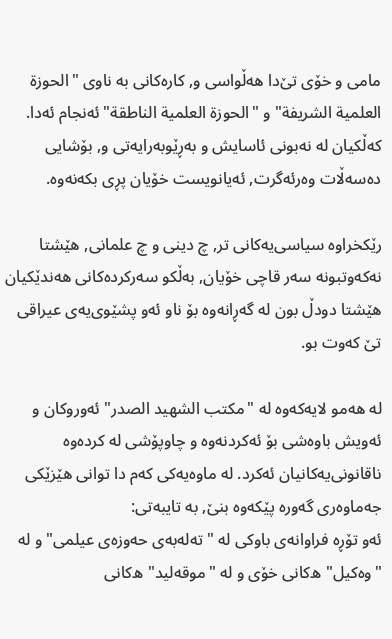مامی‌ و خۆی‌ تێ‌دا هه‌ڵواسی‌ و, كاره‌كانی‌ به‌ ناوی‌ "الحوزة‌ العلمیة‌ الشریفة‌" و "الحوزة‌ العلمیة‌ الناطقة" ئه‌نجام ئه‌دا. كه‌ڵكیان له‌ نه‌بونی‌ ئاسایش و به‌ڕێوبه‌رایه‌تی‌ و, بۆشایی‌ ده‌سه‌ڵات وه‌رئه‌گرت, ئه‌یانویست خۆیان پڕی‌ بكه‌نه‌وه‌.

رێكخراوه‌ سیاسی‌یه‌كانی‌ تر, چ دینی‌ و چ علمانی‌, هێشتا نه‌كه‌وتبونه‌ سه‌ر قاچی‌ خۆیان, به‌ڵكو سه‌ركرده‌كانی‌ هه‌ندێكیان هێشتا دودڵ‌ بون له‌ گه‌ڕانه‌وه‌ بۆ ناو ئه‌و پشێوی‌یه‌ی‌ عیراقی‌ تێ‌ كه‌وت بو.

له‌ هه‌مو لایه‌كه‌وه‌ له‌ "مكتب الشهید الصدر" ئه‌وروكان و ئه‌ویش باوه‌شی‌ بۆ ئه‌كردنه‌وه‌ و چاوپۆشی‌ له‌ كرده‌وه‌ ناقانونی‌یه‌كانیان ئه‌كرد. له‌ ماوه‌یه‌كی‌ كه‌م دا توانی‌ هێزێكی‌ جه‌ماوه‌ری‌ گه‌وره‌ پێكه‌وه‌ بنێ‌, به‌ تایبه‌تی‌:
ئه‌و تۆڕه‌ فراوانه‌ی‌ باوكی‌ له‌ "ته‌له‌به‌ی‌ حه‌وزه‌ی‌ عیلمی‌" و له‌ "وه‌كیل" ه‌كانی‌ خۆی‌ و له‌ "موقه‌لید" ه‌كانی‌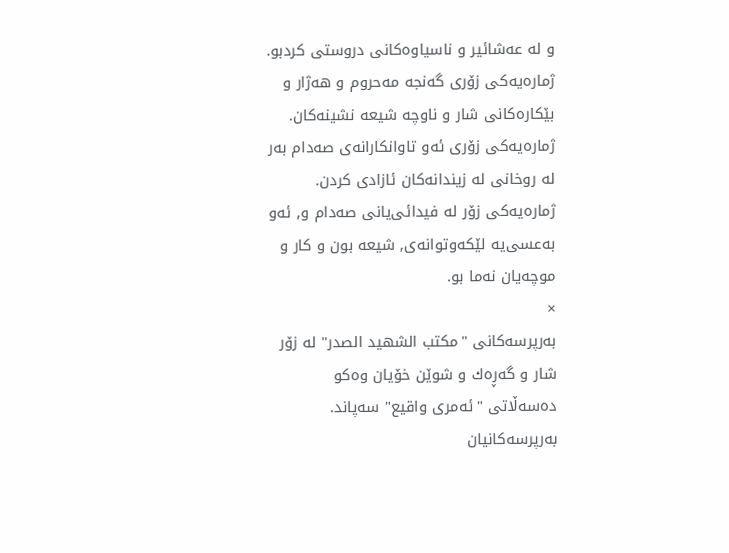و له‌ عه‌شائیر و ناسیاوه‌كانی‌ دروستی‌ كردبو.
ژماره‌یه‌كی‌ زۆری‌ گه‌نجه‌ مه‌حروم و هه‌ژار و بێكاره‌كانی‌ شار و ناوچه‌ شیعه‌ نشینه‌كان.
ژماره‌یه‌كی‌ زۆری‌ ئه‌و تاوانكارانه‌ی‌ صه‌دام به‌ر له‌ روخانی‌ له‌ زیندانه‌كان ئازادی‌ كردن.
ژماره‌یه‌كی‌ زۆر له‌ فیدائی‌یانی‌ صه‌دام و, ئه‌و به‌عسی‌یه‌ لێكه‌وتوانه‌ی‌, شیعه‌ بون و كار و موچه‌یان نه‌ما بو.
×
به‌رپرسه‌كانی‌ "مكتب الشهید الصدر" له‌ زۆر شار و گه‌ڕه‌ك و شوێن خۆیان وه‌كو ده‌سه‌ڵاتی‌ "ئه‌مری‌ واقیع" سه‌پاند. به‌رپرسه‌كانیان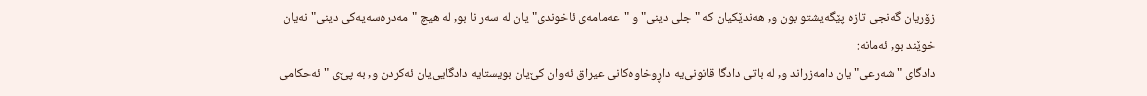زۆریان گه‌نجی‌ تازه‌ پێگه‌یشتو بون و, هه‌ندێكیان كه‌ "جلی‌ دینی‌" و "عه‌مامه‌ی‌ ئاخوندی‌"یان له‌ سه‌ر نا بو, له‌ هیچ "مه‌دره‌سه‌یه‌كی‌ دینی‌" نه‌یان خوێند بو, ئه‌مانه‌:
دادگای‌ "شه‌رعی‌" یان دامه‌زراند و, له‌ باتی‌ دادگا قانونی‌یه‌ داڕوخاوه‌كانی‌ عیراق ئه‌وان كێ‌یان بویستایه‌ دادگایی‌یان ئه‌كردن و, به‌ پێ‌ی‌ "ئه‌حكامی‌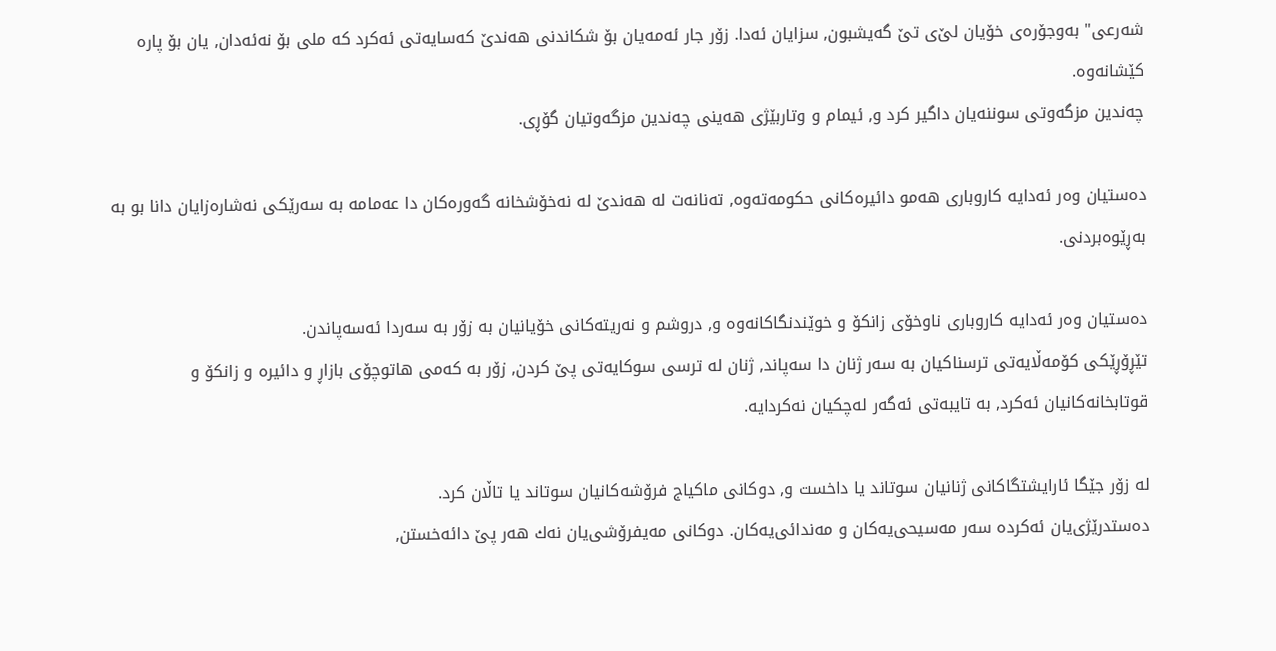شه‌رعی‌" به‌وجۆره‌ی‌ خۆیان لێ‌ی‌ تێ‌ گه‌یشبون, سزایان ئه‌دا. زۆر جار ئه‌مه‌یان بۆ شكاندنی‌ هه‌ندێ‌ كه‌سایه‌تی‌ ئه‌كرد كه‌ ملی‌ بۆ نه‌ئه‌دان, یان بۆ پاره‌ كێشانه‌وه‌.
چه‌ندین مزگه‌وتی‌ سوننه‌یان داگیر كرد و, ئیمام و وتاربێژی‌ هه‌ینی‌ چه‌ندین مزگه‌وتیان گۆڕی‌.

ده‌ستیان وه‌ر ئه‌دایه‌ كاروباری‌ هه‌مو دائیره‌كانی‌ حكومه‌ته‌وه‌, ته‌نانه‌ت له‌ هه‌ندێ‌ له‌ نه‌خۆشخانه‌ گه‌وره‌كان دا عه‌مامه‌ به‌ سه‌رێكی‌ نه‌شاره‌زایان دانا بو به‌ به‌ڕێوه‌بردنی‌.

ده‌ستیان وه‌ر ئه‌دایه‌ كاروباری‌ ناوخۆی‌ زانكۆ و خوێندنگاكانه‌وه‌ و, دروشم و نه‌ریته‌كانی‌ خۆیانیان به‌ زۆر به‌ سه‌ردا ئه‌سه‌پاندن.
تێڕۆڕێكی‌ كۆمه‌ڵایه‌تی‌ ترسناكیان به‌ سه‌ر ژنان دا سه‌پاند, ژنان له‌ ترسی‌ سوكایه‌تی‌ پێ‌ كردن, زۆر به‌ كه‌می‌ هاتوچۆی‌ بازاڕ و دائیره‌ و زانكۆ و قوتابخانه‌كانیان ئه‌كرد, به‌ تایبه‌تی‌ ئه‌گه‌ر له‌چكیان نه‌كردایه‌.

له‌ زۆر جێگا ئارایشتگاكانی‌ ژنانیان سوتاند یا داخست و, دوكانی‌ ماكیاج فرۆشه‌كانیان سوتاند یا تاڵان كرد.
ده‌ستدرێژی‌یان ئه‌كرده‌ سه‌ر مه‌سیحی‌یه‌كان و مه‌ندائی‌یه‌كان. دوكانی‌ مه‌یفرۆشی‌یان نه‌ك هه‌ر پێ‌ دائه‌خستن,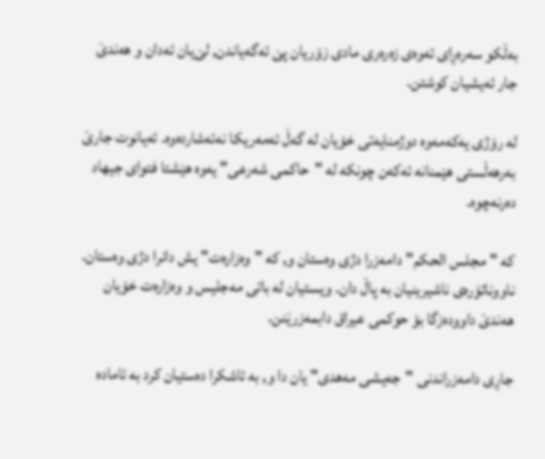به‌ڵكو سه‌ره‌ڕای‌ ئه‌وه‌ی‌ زه‌ره‌ری‌ مادی‌ زۆریان پێ‌ ئه‌گه‌یاندن, لێ‌یان ئه‌دان و هه‌ندێ‌ جار ئه‌یشیان كوشتن.

له‌ رۆژی‌ یه‌كه‌مه‌وه‌ دوژمنایه‌تی‌ خۆیان له‌ گه‌ڵ‌ ئه‌مه‌ریكا نه‌ئه‌شارده‌وه‌. ئه‌یانوت جارێ‌ به‌رهه‌ڵستی‌ هێمنانه‌ ئه‌كه‌ن چونكه‌ له‌ "حاكمی‌ شه‌رعی‌" یه‌وه‌ هێشتا فتوای‌ جیهاد ده‌رنه‌چوه‌.

كه‌ "مجلس الحكم" دامه‌زرا دژی‌ وه‌ستان و, كه‌ "وه‌زاره‌ت" یش دانرا دژی‌ وه‌ستان. ناووناتۆره‌ی‌ ناشیرینیان به‌ پاڵ‌ دان. ویستیان له‌ باتی‌ مه‌جلیس و وه‌زاره‌ت خۆیان هه‌ندێ‌ داووده‌زگا بۆ حوكمی‌ عیراق دابمه‌زرێنن.

جاڕی‌ دامه‌زراندنی‌ "جه‌یشی‌ مه‌هدی‌" یان دا و, به‌ ئاشكرا ده‌ستیان كرد به‌ ئاماده‌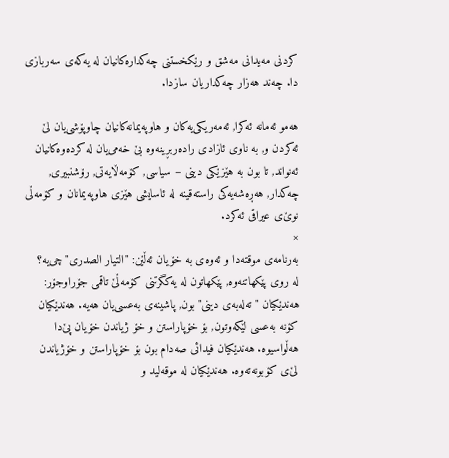كردنی‌ مه‌یدانی‌ مه‌شق و رێكخستنی‌ چه‌كداره‌كانیان له‌ یه‌كه‌ی‌ سه‌ربازی‌ دا. چه‌ند هه‌زار چه‌كداریان سازدا.

هه‌مو ئه‌مانه‌ ئه‌كرا, ئه‌مه‌ریكی‌یه‌كان و هاوپه‌یمانه‌كانیان چاوپۆشی‌یان لێ‌ ئه‌كردن و, به‌ ناوی‌ ئازادی‌ راده‌ربڕینه‌وه‌ بێ‌ خه‌می‌یان له‌ كرده‌وه‌كانیان ئه‌نواند, تا بون به‌ هێزێكی‌ دینی‌ – سیاسی‌, كۆمه‌ڵایه‌تی‌, رۆشنبیری‌, چه‌كدار, هه‌ڕه‌شه‌یه‌كی‌ راسته‌قینه‌ له‌ ئاسایشی‌ هێزی‌ هاوپه‌یمانان و كۆمه‌ڵی‌ نوێ‌ی‌ عیراقی‌ ئه‌كرد.
×
به‌رنامه‌ی‌ موقته‌دا و ئه‌وه‌ی‌ به‌ خۆیان ئه‌ڵێن: "التیار الصدری‌" چی‌یه‌؟
له‌ روی‌ پێكهاتنه‌وه‌, پێكهاتون له‌ یه‌كگرتنی‌ كۆمه‌ڵێ‌ تاقمی‌ جۆراوجۆر: هه‌ندێكیان "ته‌له‌به‌ی‌ دینی‌" بون, پاشینه‌ی‌ به‌عسی‌یان هه‌یه‌. هه‌ندێكیان كۆنه‌ به‌عسی‌ لێكه‌وتون, بۆ خۆپاراستن و خۆ ژیاندن خۆیان پێ‌دا هه‌ڵواسیوه‌. هه‌ندێكیان فیدائی‌ صه‌دام بون بۆ خۆپاراستن و خۆژیاندن لێ‌ی‌ كۆبونه‌ته‌وه‌. هه‌ندێكیان له‌ موقه‌لید و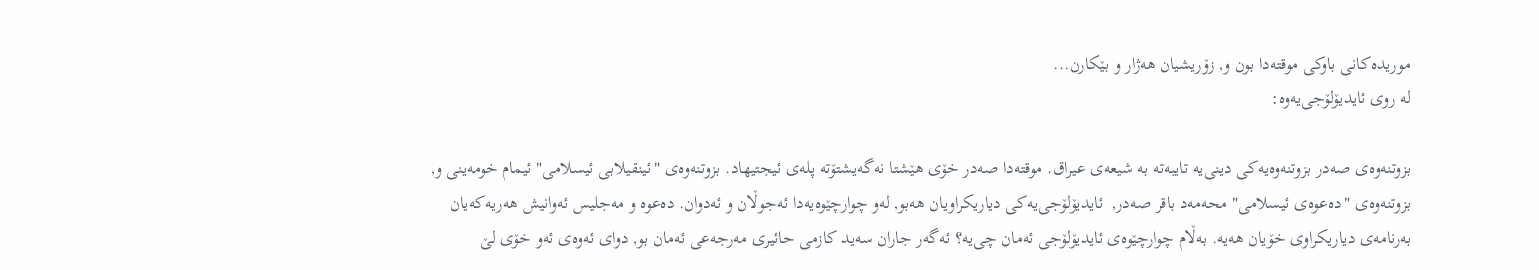موریده‌كانی‌ باوكی‌ موقته‌دا بون و, زۆریشیان هه‌ژار و بێكارن...
له‌ روی‌ ئایدیۆلۆجی‌یه‌وه‌:

بزوتنه‌وه‌ی‌ صه‌در بزوتنه‌وه‌یه‌كی‌ دینی‌یه‌ تایبه‌ته‌ به‌ شیعه‌ی‌ عیراق. موقته‌دا صه‌در خۆی‌ هێشتا نه‌گه‌یشتۆته‌ پله‌ی‌ ئیجتیهاد. بزوتنه‌وه‌ی‌ "ئینقیلابی‌ ئیسلامی‌" ئیمام خومه‌ینی‌ و, بزوتنه‌وه‌ی‌ "ده‌عوه‌ی‌ ئیسلامی‌" محه‌مه‌د باقر صه‌در,  ئایدیۆلۆجی‌یه‌كی‌ دیاریكراویان هه‌بو, له‌و چوارچێوه‌یه‌دا ئه‌جوڵان و ئه‌دوان. ده‌عوه‌ و مه‌جلیس ئه‌وانیش هه‌ریه‌كه‌یان به‌رنامه‌ی‌ دیاریكراوی‌ خۆیان هه‌یه‌. به‌ڵام چوارچێوه‌ی‌ ئایدیۆلۆجی‌ ئه‌مان چی‌یه‌؟ ئه‌گه‌ر جاران سه‌ید كازمی‌ حائیری‌ مه‌رجه‌عی‌ ئه‌مان بو, دوای‌ ئه‌وه‌ی‌ ئه‌و خۆی‌ لێ‌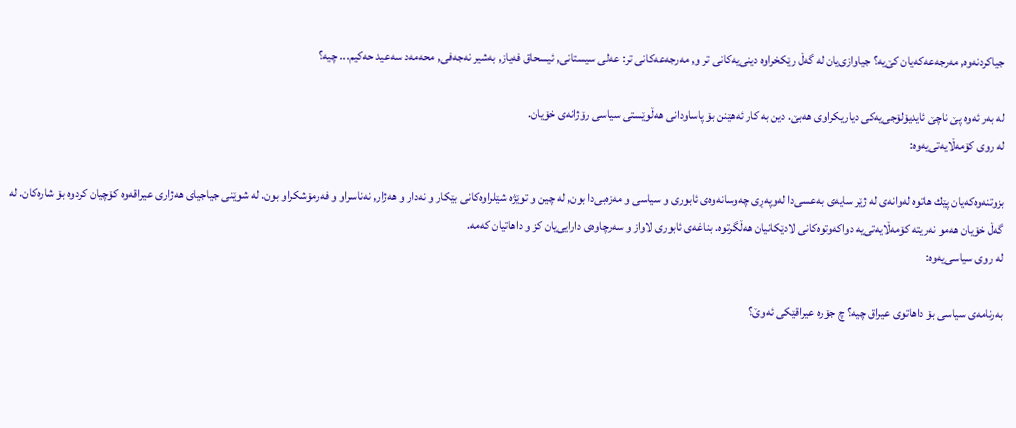جیاكردنه‌وه‌, مه‌رجه‌عه‌كه‌یان كێ‌یه‌؟ جیاوازی‌یان له‌ گه‌ڵ‌ رێكخراوه‌ دینی‌یه‌كانی‌ تر و, مه‌رجه‌عه‌كانی‌ تر: عه‌لی‌ سیستانی‌, ئیسحاق فه‌یاز, به‌شیر نه‌جه‌فی‌, محه‌مه‌د سه‌عید حه‌كیم... چیه‌؟

له‌ به‌ر ئه‌وه‌ پێ‌ ناچێ‌ ئایدیۆلۆجی‌یه‌كی‌ دیاریكراوی‌ هه‌بێ‌. دین به‌ كار ئه‌هێنن بۆ پاساودانی‌ هه‌ڵوێستی‌ سیاسی‌ رۆژانه‌ی‌ خۆیان.
له‌ روی‌ كۆمه‌ڵایه‌تی‌یه‌وه‌:

بزوتنه‌وه‌كه‌یان پێك هاتوه‌ له‌وانه‌ی‌ له‌ ژێر سایه‌ی‌ به‌عسی‌دا له‌وپه‌ڕی‌ چه‌وسانه‌وه‌ی‌ ئابوری‌ و سیاسی‌ و مه‌زه‌بی‌دا بون, له‌ چین و توێژه‌ شێلراوه‌كانی‌ بێكار و نه‌دار و هه‌ژار, نه‌ناسراو و فه‌رمۆشكراو بون. له‌ شوێنی‌ جیاجیای‌ هه‌ژاری‌ عیراقه‌وه‌ كۆچیان كردوه‌ بۆ شاره‌كان. له‌ گه‌ڵ‌ خۆیان هه‌مو نه‌ریته‌ كۆمه‌ڵایه‌تی‌یه‌ دواكه‌وتوه‌كانی‌ لادێكانیان هه‌ڵگرتوه‌. بناغه‌ی‌ ئابوری‌ لاواز و سه‌رچاوه‌ی‌ دارایی‌یان كز و داهاتیان كه‌مه‌.
له‌ روی‌ سیاسی‌یه‌وه‌:

به‌رنامه‌ی‌ سیاسی‌ بۆ داهاتوی‌ عیراق چیه‌؟ چ جۆره‌ عیراقێكی‌ ئه‌وێ‌؟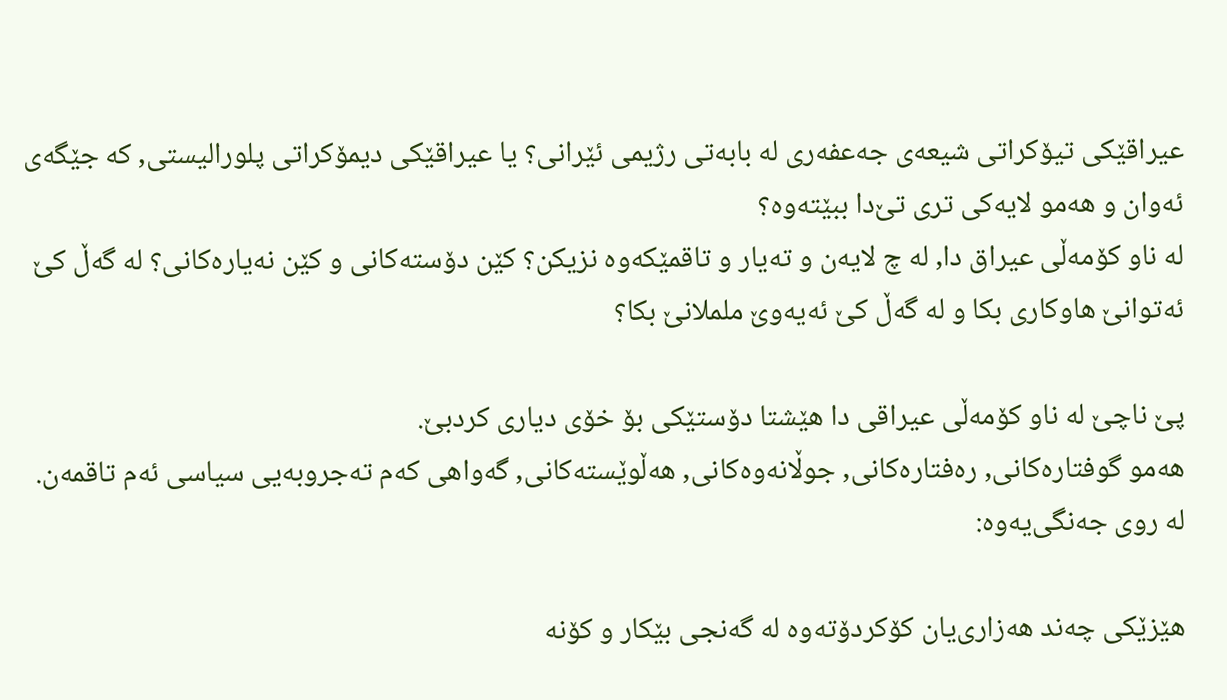عیراقێكی‌ تیۆكراتی‌ شیعه‌ی‌ جه‌عفه‌ری‌ له‌ بابه‌تی‌ رژیمی‌ ئێرانی‌؟ یا عیراقێكی‌ دیمۆكراتی‌ پلورالیستی‌, كه‌ جێگه‌ی‌ ئه‌وان و هه‌مو لایه‌كی‌ تری‌ تێ‌دا ببێته‌وه‌؟
له‌ ناو كۆمه‌ڵی‌ عیراق دا, له‌ چ لایه‌ن و ته‌یار و تاقمێكه‌وه‌ نزیكن؟ كێن دۆسته‌كانی‌ و كێن نه‌یاره‌كانی‌؟ له‌ گه‌ڵ‌ كێ‌ ئه‌توانێ‌ هاوكاری‌ بكا و له‌ گه‌ڵ‌ كێ‌ ئه‌یه‌وێ‌ ململانێ‌ بكا؟

پێ‌ ناچێ‌ له‌ ناو كۆمه‌ڵی‌ عیراقی‌ دا هێشتا دۆستێكی‌ بۆ خۆی‌ دیاری‌ كردبێ‌.
هه‌مو گوفتاره‌كانی‌, ره‌فتاره‌كانی‌, جوڵانه‌وه‌كانی‌, هه‌ڵوێسته‌كانی‌, گه‌واهی‌ كه‌م ته‌جروبه‌یی‌ سیاسی‌ ئه‌م تاقمه‌ن.
له‌ روی‌ جه‌نگی‌یه‌وه‌:

هێزێكی‌ چه‌ند هه‌زاری‌یان كۆكردۆته‌وه‌ له‌ گه‌نجی‌ بێكار و كۆنه‌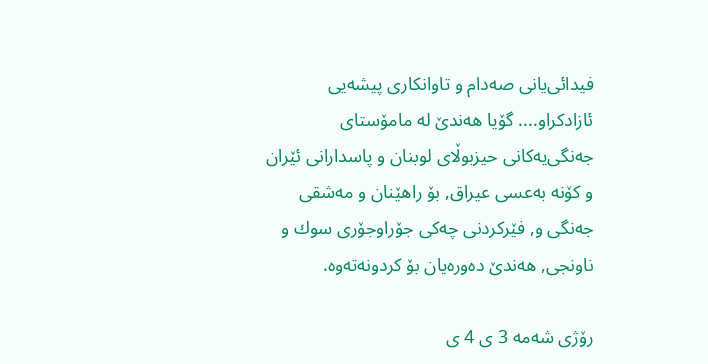فیدائی‌یانی‌ صه‌دام و تاوانكاری‌ پیشه‌یی‌ ئازادكراو.... گۆیا هه‌ندێ‌ له‌ مامۆستای‌ جه‌نگی‌یه‌كانی‌ حیزبوڵای‌ لوبنان و پاسدارانی‌ ئێران و كۆنه‌ به‌عسی‌ عیراق, بۆ راهێنان و مه‌شقی‌ جه‌نگی‌ و, فێركردنی‌ چه‌كی‌ جۆراوجۆری‌ سوك و ناونجی‌, هه‌ندێ‌ ده‌وره‌یان بۆ كردونه‌ته‌وه‌.

رۆژی‌ شه‌مه‌ 3 ی‌ 4 ی‌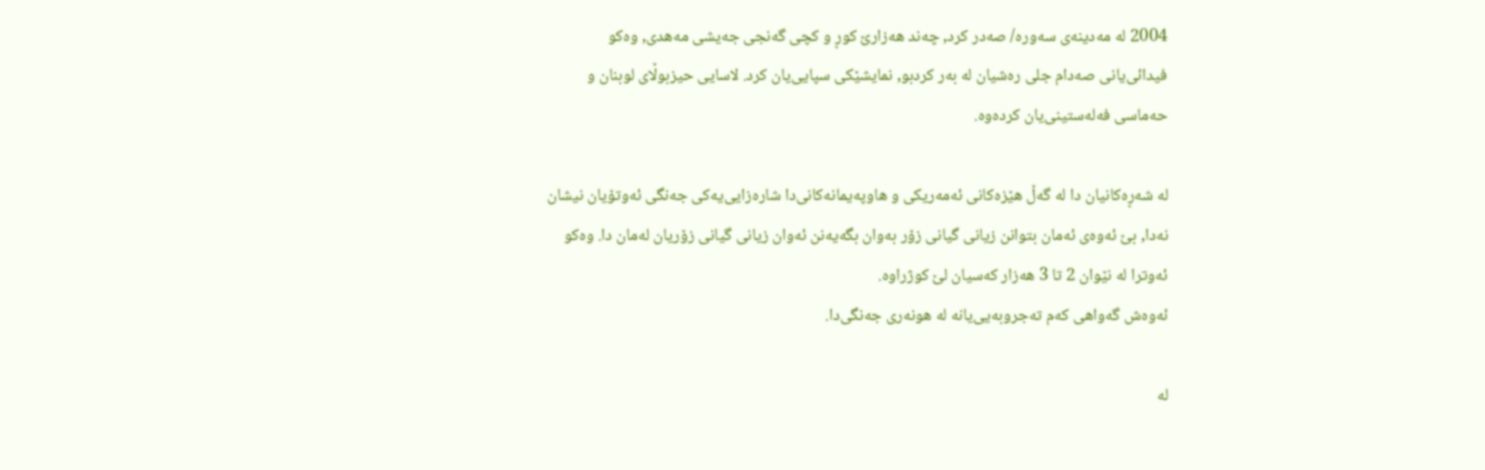2004 له‌ مه‌دینه‌ی‌ سه‌وره‌/ صه‌در كرد, چه‌ند هه‌زارێ‌ كوڕ و كچی‌ گه‌نجی‌ جه‌یشی‌ مه‌هدی‌, وه‌كو فیدائی‌یانی‌ صه‌دام جلی‌ ره‌شیان له‌ به‌ر كردبو, نمایشێكی‌ سپایی‌یان كرد. لاسایی‌ حیزبوڵای‌ لوبنان و حه‌ماسی‌ فه‌له‌ستینی‌یان كرده‌وه‌.

له‌ شه‌ڕه‌كانیان دا له‌ گه‌ڵ‌ هێزه‌كانی‌ ئه‌مه‌ریكی‌ و هاوپه‌یمانه‌كانی‌دا شاره‌زایی‌یه‌كی‌ جه‌نگی‌ ئه‌وتۆیان نیشان نه‌دا, بێ‌ ئه‌وه‌ی‌ ئه‌مان بتوانن زیانی‌ گیانی‌ زۆر به‌وان بگه‌یه‌نن ئه‌وان زیانی‌ گیانی‌ زۆریان له‌مان دا. وه‌كو ئه‌وترا له‌ نێوان 2 تا 3 هه‌زار كه‌سیان لێ‌ كوژراوه‌.
ئه‌وه‌ش گه‌واهی‌ كه‌م ته‌جروبه‌یی‌یانه‌ له‌ هونه‌ری‌ جه‌نگی‌دا.

له‌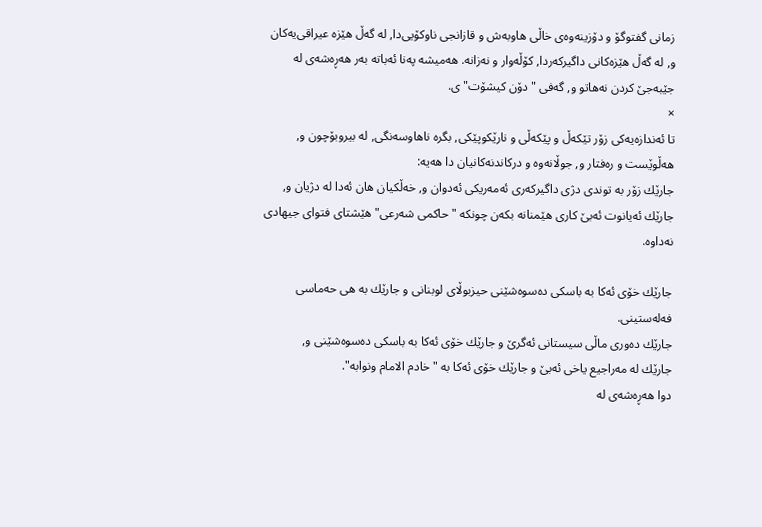زمانی‌ گفتوگۆ و دۆزینه‌وه‌ی‌ خاڵی‌ هاوبه‌ش و قازانجی‌ ناوكۆیی‌دا, له‌ گه‌ڵ‌ هێزه‌ عیراقی‌یه‌كان و, له‌ گه‌ڵ‌ هێزه‌كانی‌ داگیركه‌ردا, كۆڵه‌وار و نه‌زانه‌. هه‌میشه‌ په‌نا ئه‌باته‌ به‌ر هه‌ڕه‌شه‌ی‌ له‌ جێبه‌جێ‌ كردن نه‌هاتو و, گه‌فی‌ "دۆن كیشۆت" ی‌.
×
تا ئه‌ندازه‌یه‌كی‌ زۆر تێكه‌ڵ‌ و پێكه‌ڵی‌ و نارێكوپێكی‌, بگره‌ ناهاوسه‌نگی‌, له‌ بیروبۆچون و, هه‌ڵوێست و ره‌فتار و, جوڵانه‌وه‌ و دركاندنه‌كانیان دا هه‌یه‌:
جارێك زۆر به‌ توندی‌ دژی‌ داگیركه‌ری‌ ئه‌مه‌ریكی‌ ئه‌دوان و, خه‌ڵكیان هان ئه‌دا له‌ دژیان و, جارێك ئه‌یانوت ئه‌بێ‌ كاری‌ هێمنانه‌ بكه‌ن چونكه‌ "حاكمی‌ شه‌رعی‌" هێشتای‌ فتوای‌ جیهادی‌ نه‌داوه‌.

جارێك خۆی‌ ئه‌كا به‌ باسكی‌ ده‌سوه‌شێنی‌ حیزبوڵای‌ لوبنانی‌ و جارێك به‌ هی‌ حه‌ماسی‌ فه‌له‌ستینی‌.
جارێك ده‌وری‌ ماڵی‌ سیستانی‌ ئه‌گرێ‌ و جارێك خۆی‌ ئه‌كا به‌ باسكی‌ ده‌سوه‌شێنی‌ و,
جارێك له‌ مه‌راجیع یاخی‌ ئه‌بێ‌ و جارێك خۆی‌ ئه‌كا به‌ "خادم الامام ونوابه‌".
دوا هه‌ڕه‌شه‌ی‌ له‌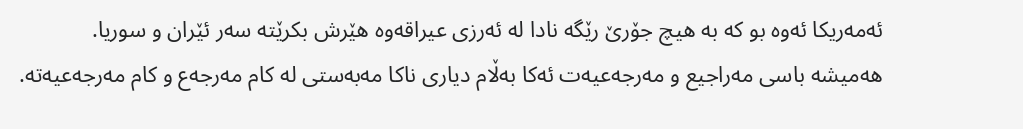ئه‌مه‌ریكا ئه‌وه‌ بو كه‌ به‌ هیچ جۆرێ‌ رێگه‌ نادا له‌ ئه‌رزی‌ عیراقه‌وه‌ هێرش بكرێته‌ سه‌ر ئێران و سوریا.
هه‌میشه‌ باسی‌ مه‌راجیع و مه‌رجه‌عیه‌ت ئه‌كا به‌ڵام دیاری‌ ناكا مه‌به‌ستی‌ له‌ كام مه‌رجه‌ع و كام مه‌رجه‌عیه‌ته‌.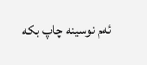ئه‌م نوسینه چاپ بكه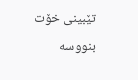تێبینی خۆت بنووسه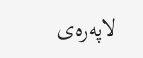لاپه‌ره‌ی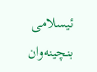ئیسلامی بنچینه‌وان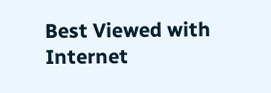Best Viewed with Internet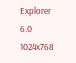Explorer 6.0 1024x768